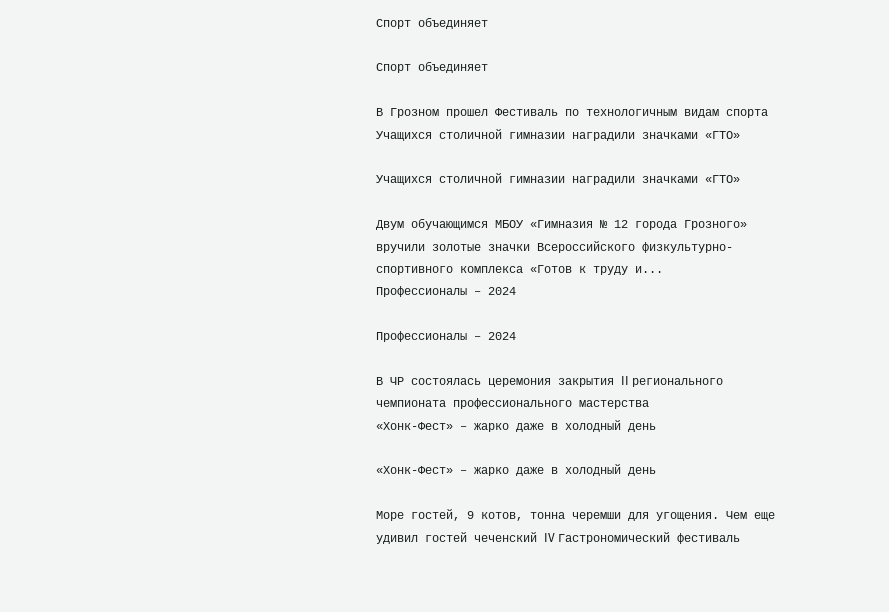Спорт объединяет

Спорт объединяет

В Грозном прошел Фестиваль по технологичным видам спорта
Учащихся столичной гимназии наградили значками «ГТО»

Учащихся столичной гимназии наградили значками «ГТО»

Двум обучающимся МБОУ «Гимназия № 12 города Грозного» вручили золотые значки Всероссийского физкультурно-спортивного комплекса «Готов к труду и...
Профессионалы – 2024

Профессионалы – 2024

В ЧР состоялась церемония закрытия II регионального чемпионата профессионального мастерства
«Хонк-Фест» – жарко даже в холодный день

«Хонк-Фест» – жарко даже в холодный день

Море гостей, 9 котов, тонна черемши для угощения. Чем еще удивил гостей чеченский IV Гастрономический фестиваль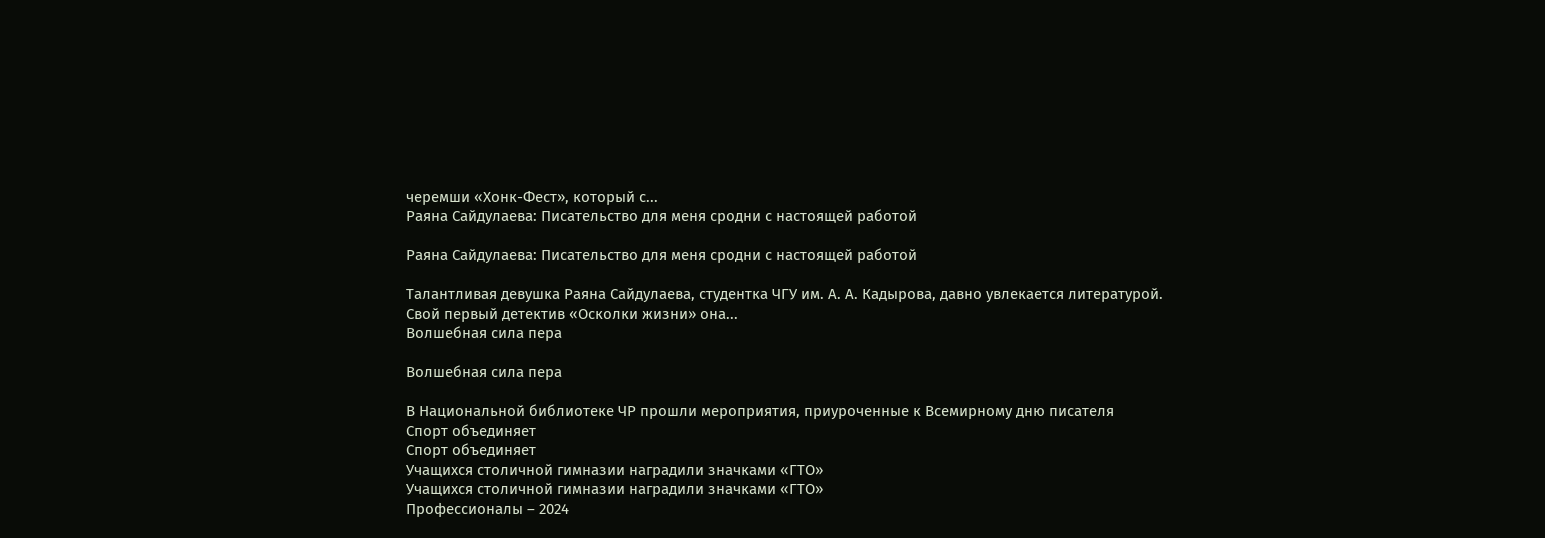черемши «Хонк-Фест», который с...
Раяна Сайдулаева: Писательство для меня сродни с настоящей работой

Раяна Сайдулаева: Писательство для меня сродни с настоящей работой

Талантливая девушка Раяна Сайдулаева, студентка ЧГУ им. А. А. Кадырова, давно увлекается литературой. Свой первый детектив «Осколки жизни» она...
Волшебная сила пера

Волшебная сила пера

В Национальной библиотеке ЧР прошли мероприятия, приуроченные к Всемирному дню писателя
Спорт объединяет
Спорт объединяет
Учащихся столичной гимназии наградили значками «ГТО»
Учащихся столичной гимназии наградили значками «ГТО»
Профессионалы – 2024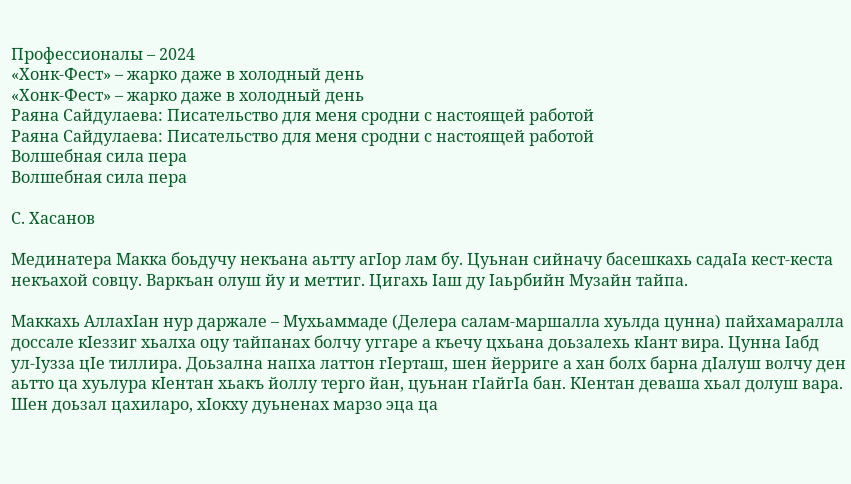Профессионалы – 2024
«Хонк-Фест» – жарко даже в холодный день
«Хонк-Фест» – жарко даже в холодный день
Раяна Сайдулаева: Писательство для меня сродни с настоящей работой
Раяна Сайдулаева: Писательство для меня сродни с настоящей работой
Волшебная сила пера
Волшебная сила пера

С. Хасанов

Мединатера Макка боьдучу некъана аьтту агIор лам бу. Цуьнан сийначу басешкахь садаIа кест-кеста некъахой совцу. Варкъан олуш йу и меттиг. Цигахь Iаш ду Iаьрбийн Музайн тайпа.

Маккахь АллахIан нур даржале – Мухьаммаде (Делера салам-маршалла хуьлда цунна) пайхамаралла доссале кIеззиг хьалха оцу тайпанах болчу уггаре а къечу цхьана доьзалехь кIант вира. Цунна Iабд ул-Iузза цIе тиллира. Доьзална напха латтон гIерташ, шен йерриге а хан болх барна дIалуш волчу ден аьтто ца хуьлура кIентан хьакъ йоллу терго йан, цуьнан гIайгIа бан. КIентан деваша хьал долуш вара. Шен доьзал цахиларо, хIокху дуьненах марзо эца ца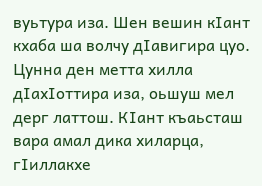вуьтура иза. Шен вешин кIант кхаба ша волчу дIавигира цуо. Цунна ден метта хилла дIахIоттира иза, оьшуш мел дерг латтош. КIант къаьсташ вара амал дика хиларца, гIиллакхе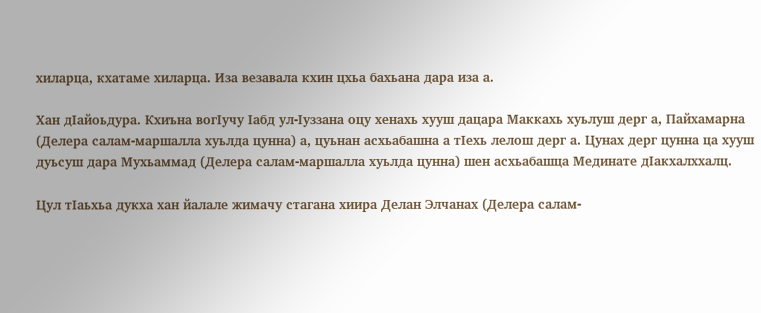хиларца, кхатаме хиларца. Иза везавала кхин цхьа бахьана дара иза а.

Хан дIайоьдура. Кхиъна вогIучу Iабд ул-Iуззана оцу хенахь хууш дацара Маккахь хуьлуш дерг а, Пайхамарна (Делера салам-маршалла хуьлда цунна) а, цуьнан асхьабашна а тIехь лелош дерг а. Цунах дерг цунна ца хууш дуьсуш дара Мухьаммад (Делера салам-маршалла хуьлда цунна) шен асхьабашца Мединате дIакхалххалц.

Цул тIаьхьа дукха хан йалале жимачу стагана хиира Делан Элчанах (Делера салам-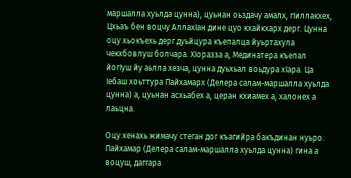маршалла хуьлда цунна), цуьнан оьздачу амалх, гIиллакхех, Цхьаъ бен воцчу АллахIан дине цуо кхайкхарх дерг. Цунна оцу хьокъехь дерг дуьйцура къепалца йуьртахула чекхбовлуш болчара. ХIоразза а, Мединатера къепал йогIуш йу аьлла хезча, цунна дуьхьал воьдура хIара. Ца Iебаш хоьттура Пайхамарх (Делера салам-маршалла хуьлда цунна) а, цуьнан асхьабех а, церан кхиамех а, халонех а лаьцна.

Оцу хенахь жимачу стеган дог къагийра бакъдинан нуьро. Пайхамар (Делера салам-маршалла хуьлда цунна) гина а воцуш, даггара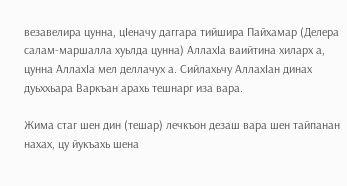везавелира цунна, цIеначу даггара тийшира Пайхамар (Делера салам-маршалла хуьлда цунна) АллахIа ваийтина хиларх а, цунна АллахIа мел деллачух а. Сийлахьчу АллахIан динах дуьххьара Варкъан арахь тешнарг иза вара.

Жима стаг шен дин (тешар) лечкъон дезаш вара шен тайпанан нахах, цу йукъахь шена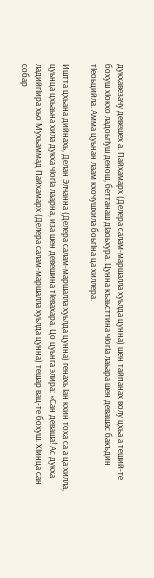дукхавезачу девешех а. Пайхамарх (Делера салам-маршалла хуьлда цунна) шен тайпанах волу цхьа а теший-те бохуш хIокхо ладоьгIуш денош, беттанаш дIаоьхура. Цунна къаьсттина чIогIа лаьара шен девашас бакъдин тIеоьцийла. Амма цуьнан лаам кхочушхила боьгIна ца хиллера.

Иштта цхьана дийнахь, Делан Элчанна (Делера салам-маршалла хуьлда цунна) генахь Iан кхин тоха са а ца хилла, цуьнца цхьаьна хила дукха чIогIа лаарна, иза шен девешина тIевахара. Цо цуьнга элира: «Сан деваша! Ас дукха ладийгIира хьо Мухьаммад Пайхамарх (Делера салам-маршалла хуьлда цунна) тешар вац-те бохуш. ХIинца сан собар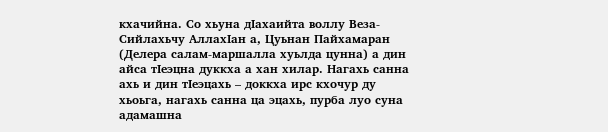кхачийна. Со хьуна дIахаийта воллу Веза-Сийлахьчу АллахIан а, Цуьнан Пайхамаран (Делера салам-маршалла хуьлда цунна) а дин айса тIеэцна дуккха а хан хилар. Нагахь санна ахь и дин тIеэцахь – доккха ирс кхочур ду хьоьга, нагахь санна ца эцахь, пурба луо суна адамашна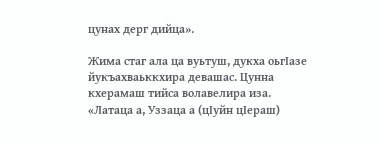цунах дерг дийца».

Жима стаг ала ца вуьтуш, дукха оьгIазе йукъахваьккхира девашас. Цунна кхерамаш тийса волавелира иза. «Латаца а, Уззаца а (цIуйн цIераш)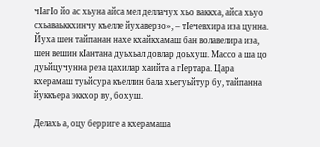чIагIо йо ас хьуна айса мел деллачух хьо ваккха, айса хьуо схьаваьккхинчу къелле йухаверзо», – тIечевхира иза цунна. Йуха шен тайпанан нахе кхайкхамаш бан волавелира иза, шен вешин кIантана дуьхьал довлар доьхуш. Массо а ша цо дуьйцучунна реза цахилар хаийта а гIертара. Цара кхерамаш туьйсура къеллин бала хьегуьйтур бу, тайпанна йуккъера эккхор ву, бохуш.

Делахь а, оцу берриге а кхерамаша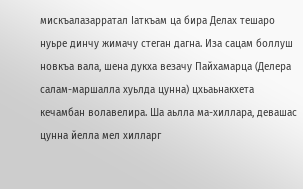мискъалазарратал Iаткъам ца бира Делах тешаро нуьре динчу жимачу стеган дагна. Иза сацам боллуш новкъа вала, шена дукха везачу Пайхамарца (Делера салам-маршалла хуьлда цунна) цхьаьнакхета кечамбан волавелира. Ша аьлла ма-хиллара, девашас цунна йелла мел хилларг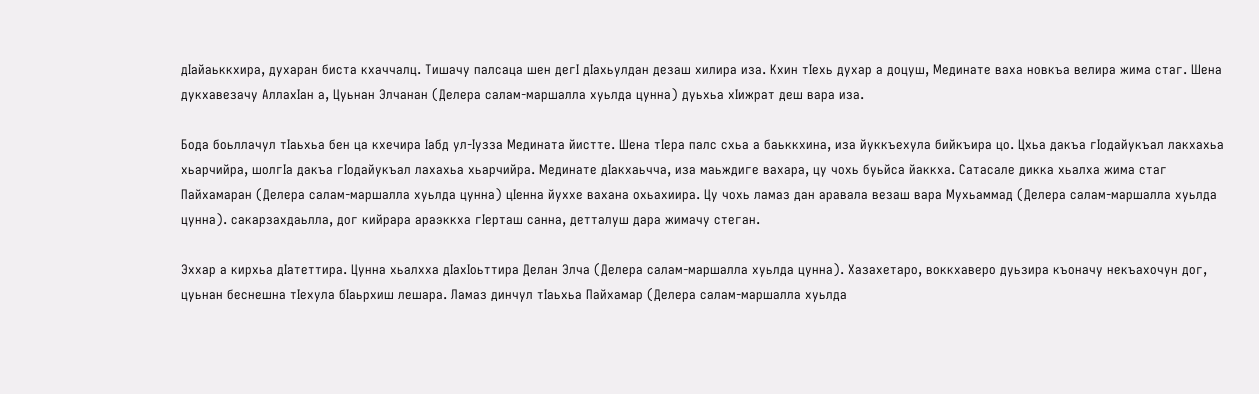дIайаьккхира, духаран биста кхаччалц. Тишачу палсаца шен дегI дIахьулдан дезаш хилира иза. Кхин тIехь духар а доцуш, Мединате ваха новкъа велира жима стаг. Шена дукхавезачу АллахIан а, Цуьнан Элчанан (Делера салам-маршалла хуьлда цунна) дуьхьа хIижрат деш вара иза.

Бода боьллачул тIаьхьа бен ца кхечира Iабд ул-Iузза Медината йистте. Шена тIера палс схьа а баьккхина, иза йуккъехула бийкъира цо. Цхьа дакъа гIодайукъал лакхахьа хьарчийра, шолгIа дакъа гIодайукъал лахахьа хьарчийра. Мединате дIакхаьчча, иза маьждиге вахара, цу чохь буьйса йаккха. Сатасале дикка хьалха жима стаг Пайхамаран (Делера салам-маршалла хуьлда цунна) цIенна йуххе вахана охьахиира. Цу чохь ламаз дан аравала везаш вара Мухьаммад (Делера салам-маршалла хуьлда цунна). сакарзахдаьлла, дог кийрара араэккха гIерташ санна, детталуш дара жимачу стеган.

Эххар а кирхьа дIатеттира. Цунна хьалхха дIахIоьттира Делан Элча (Делера салам-маршалла хуьлда цунна). Хазахетаро, воккхаверо дуьзира къоначу некъахочун дог, цуьнан беснешна тIехула бIаьрхиш лешара. Ламаз динчул тIаьхьа Пайхамар (Делера салам-маршалла хуьлда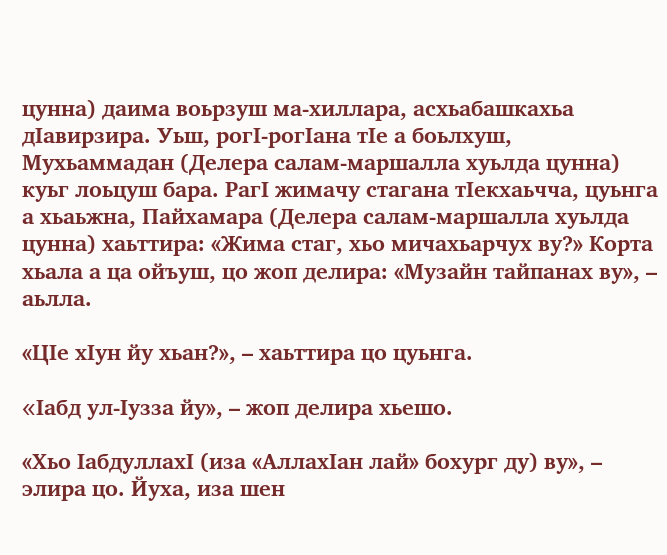цунна) даима воьрзуш ма-хиллара, асхьабашкахьа дIавирзира. Уьш, рогI-рогIана тIе а боьлхуш, Мухьаммадан (Делера салам-маршалла хуьлда цунна) куьг лоьцуш бара. РагI жимачу стагана тIекхаьчча, цуьнга а хьаьжна, Пайхамара (Делера салам-маршалла хуьлда цунна) хаьттира: «Жима стаг, хьо мичахьарчух ву?» Корта хьала а ца ойъуш, цо жоп делира: «Музайн тайпанах ву», – аьлла.

«ЦIе хIун йу хьан?», – хаьттира цо цуьнга.

«Iабд ул-Iузза йу», – жоп делира хьешо.

«Хьо IабдуллахI (иза «АллахIан лай» бохург ду) ву», – элира цо. Йуха, иза шен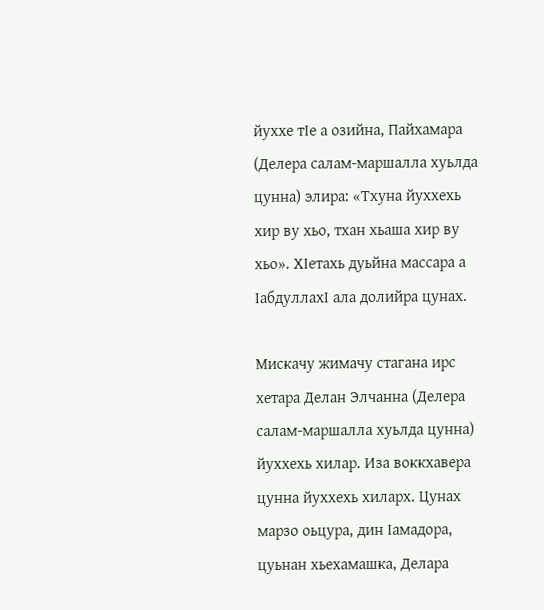йуххе тIе а озийна, Пайхамара (Делера салам-маршалла хуьлда цунна) элира: «Тхуна йуххехь хир ву хьо, тхан хьаша хир ву хьо». ХIетахь дуьйна массара а IабдуллахI ала долийра цунах.

Мискачу жимачу стагана ирс хетара Делан Элчанна (Делера салам-маршалла хуьлда цунна) йуххехь хилар. Иза воккхавера цунна йуххехь хиларх. Цунах  марзо оьцура, дин Iамадора, цуьнан хьехамашка, Делара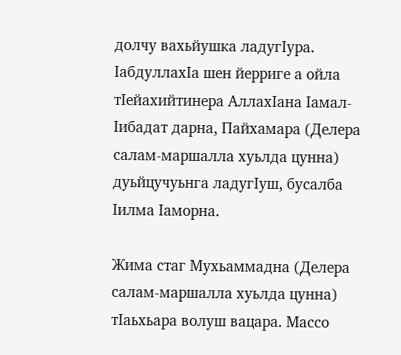долчу вахьйушка ладугIура. IабдуллахIа шен йерриге а ойла тIейахийтинера АллахIана Iамал-Iибадат дарна, Пайхамара (Делера салам-маршалла хуьлда цунна) дуьйцучуьнга ладугIуш, бусалба Iилма Iаморна.

Жима стаг Мухьаммадна (Делера салам-маршалла хуьлда цунна) тIаьхьара волуш вацара. Массо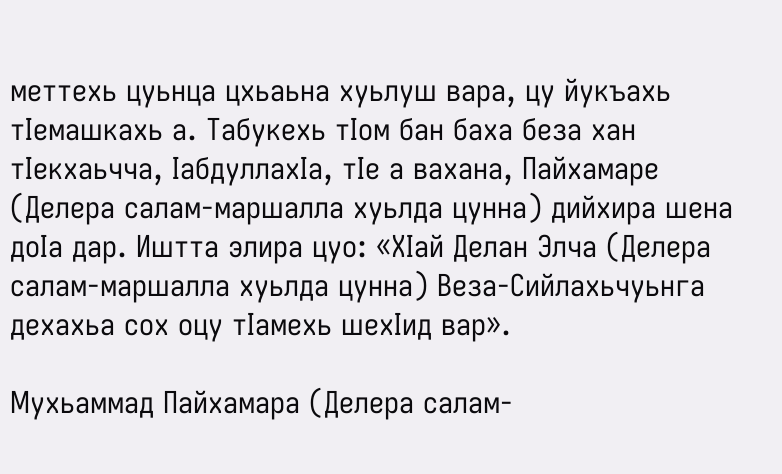меттехь цуьнца цхьаьна хуьлуш вара, цу йукъахь тIемашкахь а. Табукехь тIом бан баха беза хан тIекхаьчча, IабдуллахIа, тIе а вахана, Пайхамаре (Делера салам-маршалла хуьлда цунна) дийхира шена доIа дар. Иштта элира цуо: «ХIай Делан Элча (Делера салам-маршалла хуьлда цунна) Веза-Сийлахьчуьнга дехахьа сох оцу тIамехь шехIид вар».

Мухьаммад Пайхамара (Делера салам-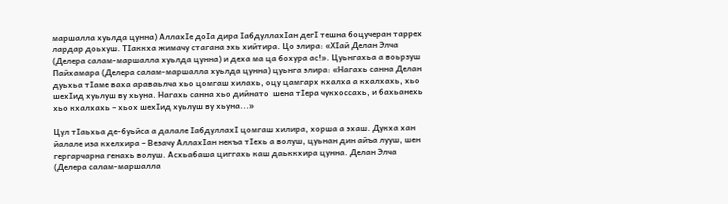маршалла хуьлда цунна) АллахIе доIа дира IабдуллахIан дегI тешна боцучеран таррех лардар доьхуш. ТIаккха жимачу стагана эхь хийтира. Цо элира: «ХIай Делан Элча (Делера салам-маршалла хуьлда цунна) и деха ма ца бохура ас!». Цуьнгахьа а воьрзуш Пайхамара (Делера салам-маршалла хуьлда цунна) цуьнга элира: «Нагахь санна Делан дуьхьа тIаме ваха араваьлча хьо цомгаш хилахь, оцу цамгарх кхалха а кхалхахь, хьо шехIид хуьлуш ву хьуна. Нагахь санна хьо дийнато  шена тIера чукхоссахь, и бахьанехь хьо кхалхахь – хьох шехIид хуьлуш ву хьуна...»

Цул тIаьхьа де-буьйса а далале IабдуллахI цомгаш хилира, хорша а эхаш. Дукха хан йалале иза кхелхира – Везачу АллахIан некъа тIехь а волуш, цуьнан дин айъа лууш, шен гергарчарна генахь волуш. Асхьабаша циггахь каш даьккхира цунна. Делан Элча (Делера салам-маршалла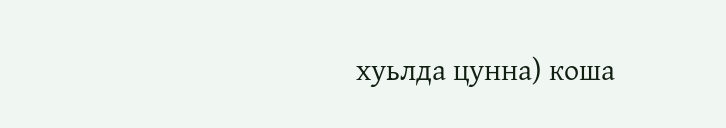хуьлда цунна) коша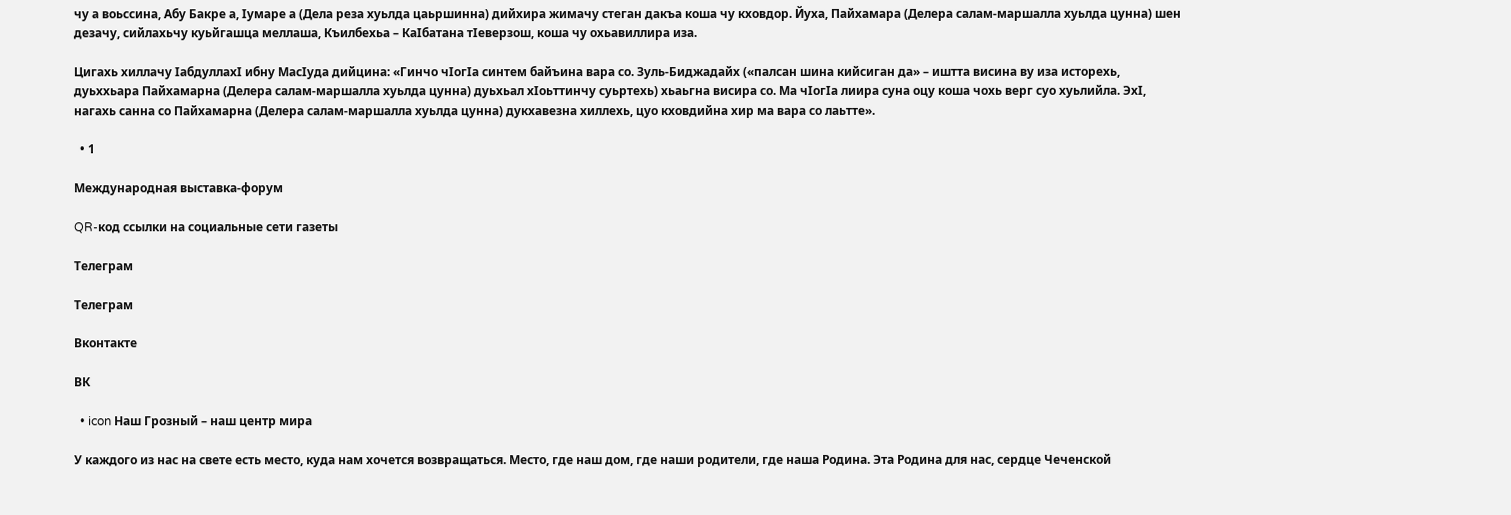чу а воьссина, Абу Бакре а, Iумаре а (Дела реза хуьлда цаьршинна) дийхира жимачу стеган дакъа коша чу кховдор. Йуха, Пайхамара (Делера салам-маршалла хуьлда цунна) шен дезачу, сийлахьчу куьйгашца меллаша, Къилбехьа – КаIбатана тIеверзош, коша чу охьавиллира иза.

Цигахь хиллачу IабдуллахI ибну МасIуда дийцина: «Гинчо чIогIа синтем байъина вара со. Зуль-Биджадайх («палсан шина кийсиган да» – иштта висина ву иза исторехь, дуьххьара Пайхамарна (Делера салам-маршалла хуьлда цунна) дуьхьал хIоьттинчу суьртехь) хьаьгна висира со. Ма чIогIа лиира суна оцу коша чохь верг суо хуьлийла. ЭхI, нагахь санна со Пайхамарна (Делера салам-маршалла хуьлда цунна) дукхавезна хиллехь, цуо кховдийна хир ма вара со лаьтте».

  • 1

Международная выставка-форум

QR-код ссылки на социальные сети газеты

Телеграм

Телеграм

Вконтакте

ВК

  • icon Наш Грозный – наш центр мира

У каждого из нас на свете есть место, куда нам хочется возвращаться. Место, где наш дом, где наши родители, где наша Родина. Эта Родина для нас, сердце Чеченской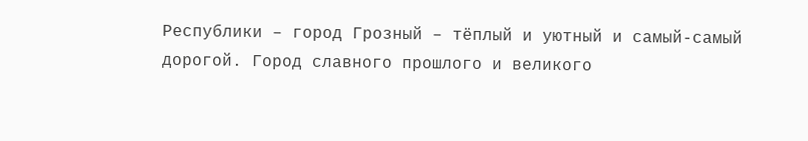Республики – город Грозный – тёплый и уютный и самый-самый дорогой. Город славного прошлого и великого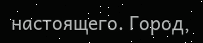настоящего. Город,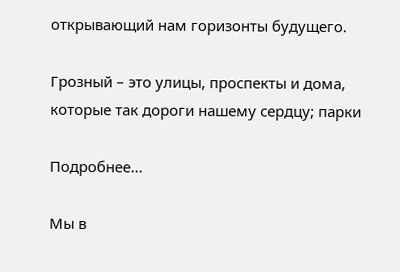открывающий нам горизонты будущего.

Грозный – это улицы, проспекты и дома, которые так дороги нашему сердцу; парки

Подробнее...

Мы в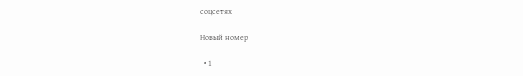соцсетях

Новый номер

  • 1